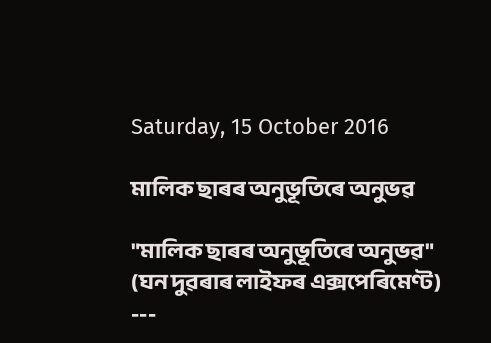Saturday, 15 October 2016

মালিক ছাৰৰ অনুভূতিৰে অনুভৱ

"মালিক ছাৰৰ অনুভূতিৰে অনুভৱ"
(ঘন দুৱৰাৰ লাইফৰ এক্সপেৰিমেণ্ট)
---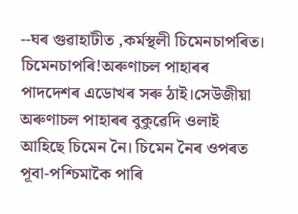--ঘৰ গুৱাহাটীত ,কর্মস্থলী চিমেনচাপৰিত। চিমেনচাপৰি!অৰুণাচল পাহাৰৰ পাদদেশৰ এডোখৰ সৰু ঠাই।সেউজীয়া অৰুণাচল পাহাৰৰ বুকুৱেদি ওলাই আহিছে চিমেন নৈ। চিমেন নৈৰ ওপৰত পূবা-পশ্চিমাকৈ পাৰি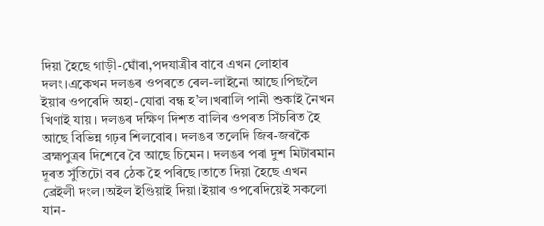দিয়া হৈছে গাড়ী-ঘোঁৰা,পদযাত্রীৰ বাবে এখন লোহাৰ দলং।একেখন দলঙৰ ওপৰতে ৰেল-লাইনো আছে।পিছলৈ ইয়াৰ ওপৰেদি অহা-যোৱা বন্ধ হ’ল।খৰালি পানী শুকাই নৈখন খিণাই যায়। দলঙৰ দক্ষিণ দিশত বালিৰ ওপৰত সিঁচৰিত হৈ আছে বিভিন্ন গঢ়ৰ শিলবোৰ। দলঙৰ তলেদি জিৰ-জৰকৈ ব্রহ্মপুত্রৰ দিশেৰে বৈ আছে চিমেন। দলঙৰ পৰা দুশ মিটাৰমান দূৰত সুঁতিটো বৰ ঠেক হৈ পৰিছে।তাতে দিয়া হৈছে এখন ব্রেইলী দংল।অইল ইণ্ডিয়াই দিয়া।ইয়াৰ ওপৰেদিয়েই সকলো যান-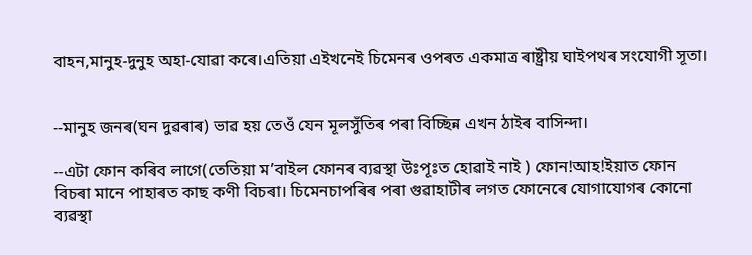বাহন,মানুহ-দুনুহ অহা-যোৱা কৰে।এতিয়া এইখনেই চিমেনৰ ওপৰত একমাত্র ৰাষ্ট্রীয় ঘাইপথৰ সংযোগী সূতা।


--মানুহ জনৰ(ঘন দুৱৰাৰ) ভাৱ হয় তেওঁ যেন মূলসুঁতিৰ পৰা বিচ্ছিন্ন এখন ঠাইৰ বাসিন্দা।

--এটা ফোন কৰিব লাগে(তেতিয়া ম’বাইল ফোনৰ ব্যৱস্থা উঃপূঃত হোৱাই নাই ) ফোন!আহ!ইয়াত ফোন বিচৰা মানে পাহাৰত কাছ কণী বিচৰা। চিমেনচাপৰিৰ পৰা গুৱাহাটীৰ লগত ফোনেৰে যোগাযোগৰ কোনো ব্যৱস্থা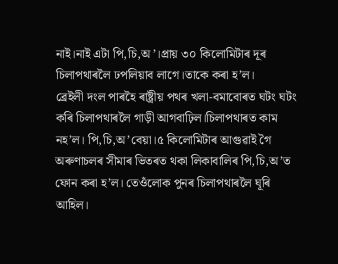নাই।নাই এটা পি,চি,অ’।প্রায় ৩০ কিলোমিটাৰ দূৰ চিলাপথাৰলৈ ঢপলিয়াব লাগে।তাকে কৰা হ’ল।
ব্রেইলী দংল পাৰহৈ ৰাষ্ট্রীয় পথৰ খলা-বমাবোৰত ঘটং ঘটং কৰি চিলাপথাৰলৈ গাড়ী আগবাঢ়িল।চিলাপথাৰত কাম নহ’ল। পি,চি,অ’বেয়া।৫ কিলোমিটাৰ আগুৱাই গৈ অৰুণাচলৰ সীমাৰ ভিতৰত থকা লিকাবালিৰ পি,চি,অ’ত ফোন কৰা হ’ল। তেওঁলোক পুনৰ চিলাপথাৰলৈ ঘূৰি আহিল।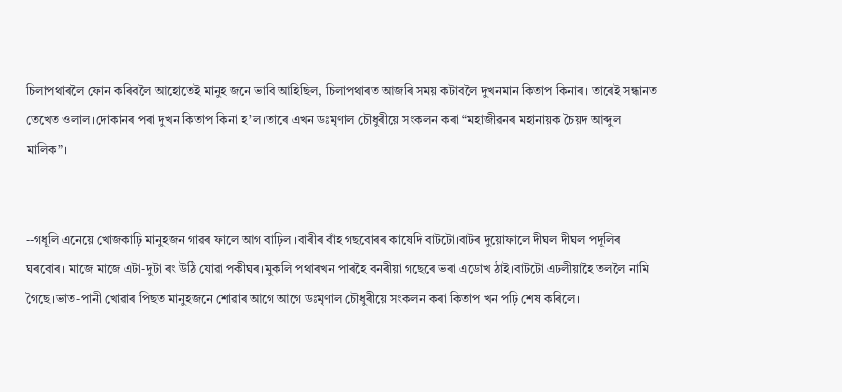চিলাপথাৰলৈ ফোন কৰিবলৈ আহোতেই মানুহ জনে ভাবি আহিছিল, চিলাপথাৰত আজৰি সময় কটাবলৈ দুখনমান কিতাপ কিনাৰ। তাৰেই সন্ধানত তেখেত ওলাল।দোকানৰ পৰা দুখন কিতাপ কিনা হ’ল।তাৰে এখন ডঃমৃণাল চৌধুৰীয়ে সংকলন কৰা “মহাজীৱনৰ মহানায়ক চৈয়দ আব্দুল মালিক”।


--গধূলি এনেয়ে খোজকাঢ়ি মানুহজন গাৱৰ ফালে আগ বাঢ়িল ।বাৰীৰ বাঁহ গছবোৰৰ কাষেদি বাটটো।বাটৰ দুয়োফালে দীঘল দীঘল পদূলিৰ ঘৰবোৰ। মাজে মাজে এটা-দুটা ৰং উঠি যোৱা পকীঘৰ।মুকলি পথাৰখন পাৰহৈ বনৰীয়া গছেৰে ভৰা এডোখ ঠাই।বাটটো এঢলীয়াহৈ তললৈ নামি গৈছে।ভাত-পানী খোৱাৰ পিছত মানুহজনে শোৱাৰ আগে আগে ডঃমৃণাল চৌধুৰীয়ে সংকলন কৰা কিতাপ খন পঢ়ি শেষ কৰিলে।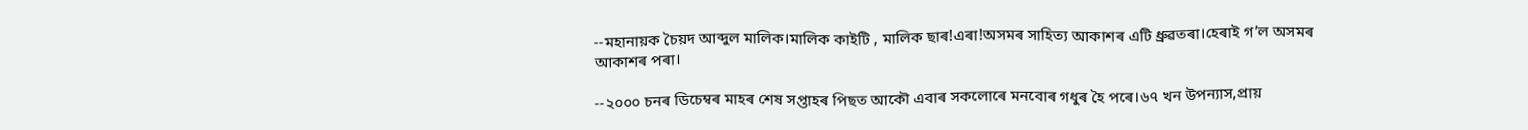--মহানায়ক চৈয়দ আব্দুল মালিক।মালিক কাইটি , মালিক ছাৰ!এৰা!অসমৰ সাহিত্য আকাশৰ এটি ধ্রুৱতৰা।হেৰাই গ’ল অসমৰ আকাশৰ পৰা।

--২০০০ চনৰ ডিচেম্বৰ মাহৰ শেষ সপ্তাহৰ পিছত আকৌ এবাৰ সকলোৰে মনবোৰ গধুৰ হৈ পৰে।৬৭ খন উপন্যাস,প্রায়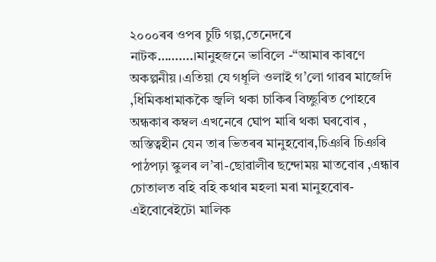২০০০ৰৰ ওপৰ চুটি গল্প,তেনেদৰে নাটক……….।মানুহজনে ভাবিলে -“আমাৰ কাৰণে অকল্পনীয়।এতিয়া যে গধূলি ওলাই গ’লো গাৱৰ মাজেদি ,ধিমিকধামাককৈ জ্বলি থকা চাকিৰ বিচ্ছুৰিত পোহৰে অন্ধকাৰ কম্বল এখনেৰে ঘোপ মাৰি থকা ঘৰবোৰ , অস্তিত্বহীন যেন তাৰ ভিতৰৰ মানুহবোৰ,চিঞৰি চিঞৰি পাঠপঢ়া স্কুলৰ ল’ৰা-ছোৱালীৰ ছন্দোময় মাতবোৰ ,এন্ধাৰ চোতালত বহি বহি কথাৰ মহলা মৰা মানুহবোৰ- এইবোৰেইটো মালিক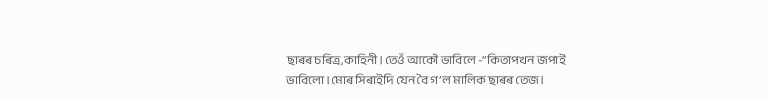ছাৰৰ চৰিত্র,কাহিনী। তেওঁ আকৌ ভাবিলে -“কিতাপখন জপাই ভাবিলো।মোৰ সিৰাইদি যেন বৈ গ’ল মালিক ছাৰৰ তেজ।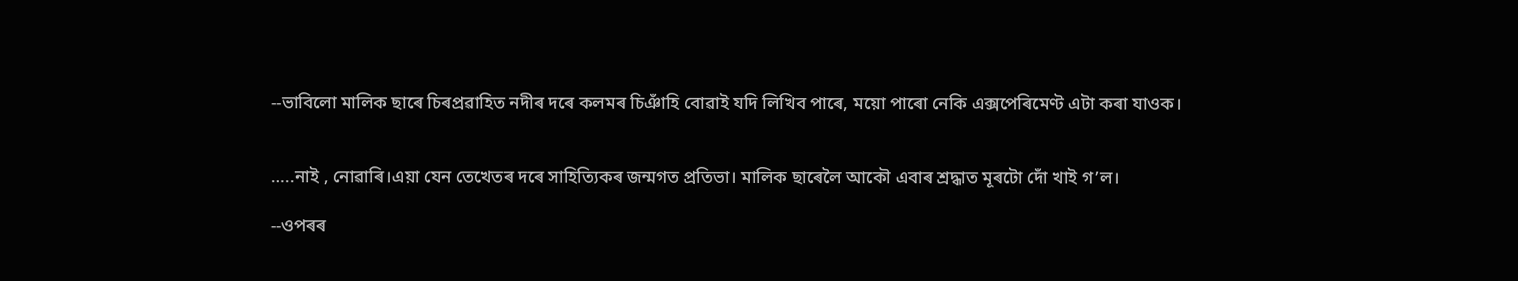--ভাবিলো মালিক ছাৰে চিৰপ্রৱাহিত নদীৰ দৰে কলমৰ চিঞাঁহি বোৱাই যদি লিখিব পাৰে, ময়ো পাৰো নেকি এক্সপেৰিমেণ্ট এটা কৰা যাওক।


…..নাই , নোৱাৰি।এয়া যেন তেখেতৰ দৰে সাহিত্যিকৰ জন্মগত প্রতিভা। মালিক ছাৰেলৈ আকৌ এবাৰ শ্রদ্ধাত মূৰটো দোঁ খাই গ’ল।

--ওপৰৰ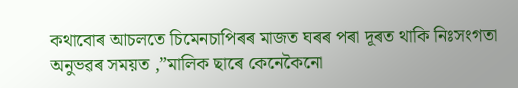কথাবোৰ আচলতে চিমেনচাপিৰৰ মাজত ঘৰৰ পৰা দূৰত থাকি নিঃসংগতা অনুভৱৰ সময়ত ,”মালিক ছাৰে কেনেকৈনো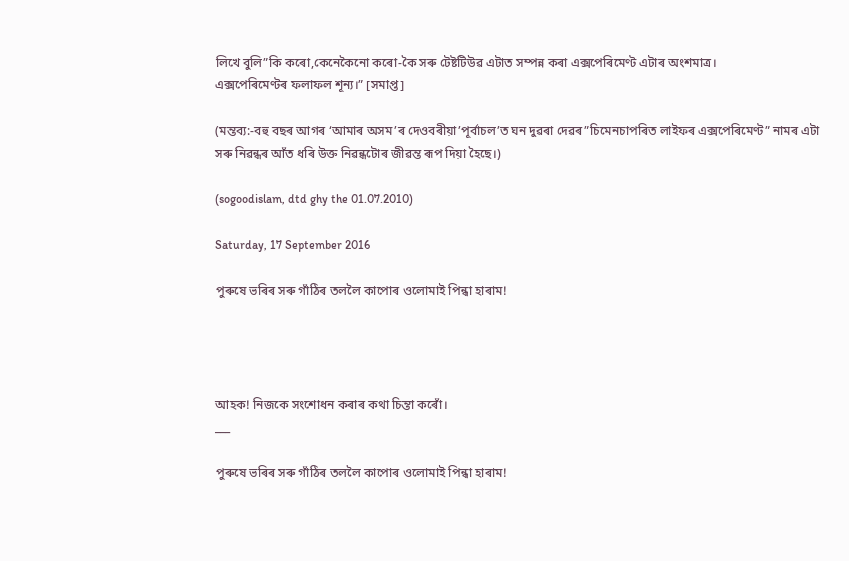লিখে বুলি”কি কৰো,কেনেকৈনো কৰো-কৈ সৰু টেষ্টটিউৱ এটাত সম্পন্ন কৰা এক্সপেৰিমেণ্ট এটাৰ অংশমাত্র।
এক্সপেৰিমেণ্টৰ ফলাফল শূন্য।” [সমাপ্ত]

(মন্তব্য:-বহু বছৰ আগৰ ‘আমাৰ অসম’ৰ দেওবৰীয়া’পূর্বাচল’ত ঘন দুৱৰা দেৱৰ”চিমেনচাপৰিত লাইফৰ এক্সপেৰিমেণ্ট” নামৰ এটা সৰু নিৱন্ধৰ আঁত ধৰি উক্ত নিৱন্ধটোৰ জীৱন্ত ৰূপ দিয়া হৈছে।)

(sogoodislam, dtd ghy the 01.07.2010)

Saturday, 17 September 2016

পুৰুষে ভৰিৰ সৰু গাঁঠিৰ তললৈ কাপোৰ ওলোমাই পিন্ধা হাৰাম!




আহক! নিজকে সংশোধন কৰাৰ কথা চিন্তা কৰোঁ।
___

পুৰুষে ভৰিৰ সৰু গাঁঠিৰ তললৈ কাপোৰ ওলোমাই পিন্ধা হাৰাম!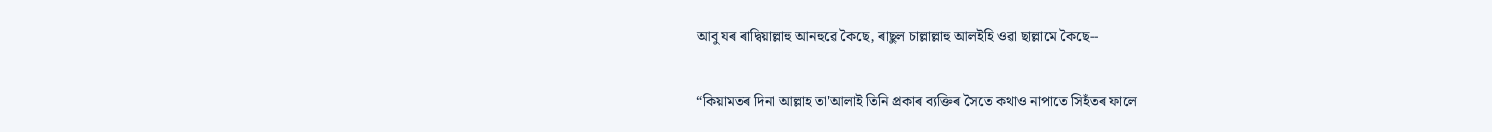আবু যৰ ৰাদ্বিয়াল্লাহু আনহুৱে কৈছে, ৰাছুল চাল্লাল্লাহু আলইহি ওৱা ছাল্লামে কৈছে--

“কিয়ামতৰ দিনা আল্লাহ তা'আলাই তিনি প্ৰকাৰ ব্যক্তিৰ সৈতে কথাও নাপাতে সিহঁতৰ ফালে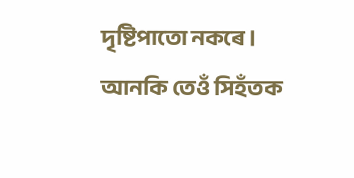দৃষ্টিপাতো নকৰে। আনকি তেওঁ সিহঁতক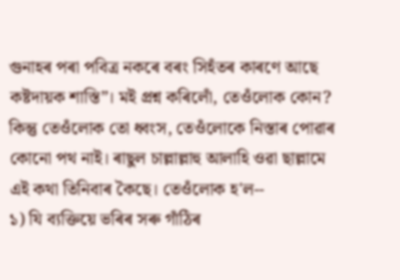গুনাহৰ পৰা পবিত্র নকৰে বৰং সিহঁতৰ কাৰণে আছে কষ্টদায়ক শাস্তি”। মই প্ৰশ্ন কৰিলোঁ, তেওঁলোক কোন? কিন্তু তেওঁলোক তো ধ্বংস, তেওঁলোকে নিস্তাৰ পোৱাৰ কোনো পথ নাই। ৰাছুল চাল্লাল্লাহু আলাহি ওৱা ছাল্লামে এই কথা তিনিবাৰ কৈছে। তেওঁলোক হ'ল--
১) যি ব্যক্তিয়ে ভৰিৰ সৰু গাঁঠিৰ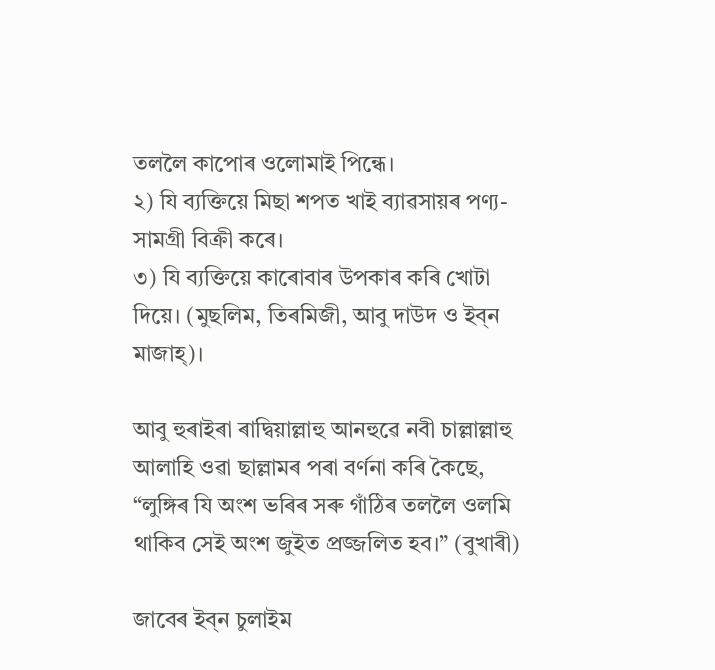তললৈ কাপোৰ ওলোমাই পিন্ধে।
২) যি ব্যক্তিয়ে মিছা শপত খাই ব্যাৱসায়ৰ পণ্য-সামগ্ৰী বিক্রী কৰে।
৩) যি ব্যক্তিয়ে কাৰোবাৰ উপকাৰ কৰি খোটা দিয়ে। (মুছলিম, তিৰমিজী, আবু দাউদ ও ইব্‌ন মাজাহ্‌)।

আবু হুৰাইৰা ৰাদ্বিয়াল্লাহু আনহুৱে নবী চাল্লাল্লাহু আলাহি ওৱা ছাল্লামৰ পৰা বর্ণনা কৰি কৈছে, “লুঙ্গিৰ যি অংশ ভৰিৰ সৰু গাঁঠিৰ তললৈ ওলমি থাকিব সেই অংশ জুইত প্রজ্জলিত হব।” (বুখাৰী)

জাবেৰ ইব্‌ন চুলাইম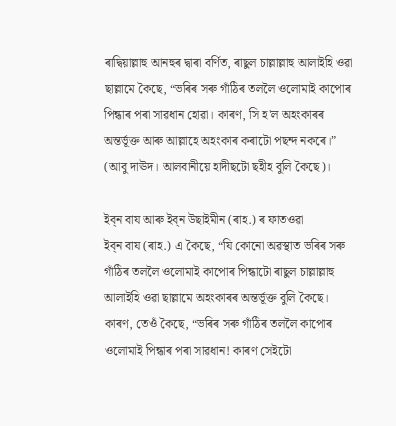ৰাদ্বিয়াল্লাহু আনহুৰ দ্বাৰা বর্ণিত, ৰাছুল চাল্লাল্লাহু আলাইহি ওৱা ছাল্লামে কৈছে, “ভৰিৰ সৰু গাঁঠিৰ তললৈ ওলোমাই কাপোৰ পিন্ধাৰ পৰা সাৱধান হোৱা। কাৰণ, সি হ'ল অহংকাৰৰ অন্তর্ভূক্ত আৰু আল্লাহে অহংকাৰ কৰাটো পছন্দ নকৰে।” (আবু দাঊদ। আলবানীয়ে হাদীছটো ছহীহ বুলি কৈছে)।

ইব্‌ন বায আৰু ইব্‌ন উছাইমীন (ৰাহ.) ৰ ফাতওৱা
ইব্‌ন বায (ৰাহ.) এ কৈছে, “যি কোনো অৱস্থাত ভৰিৰ সৰু গাঁঠিৰ তললৈ ওলোমাই কাপোৰ পিন্ধাটো ৰাছুল চাল্লাল্লাহু আলাইহি ওৱা ছাল্লামে অহংকাৰৰ অন্তৰ্ভূক্ত বুলি কৈছে। কাৰণ, তেওঁ কৈছে, “ভৰিৰ সৰু গাঁঠিৰ তললৈ কাপোৰ ওলোমাই পিন্ধাৰ পৰা সাৱধান! কাৰণ সেইটো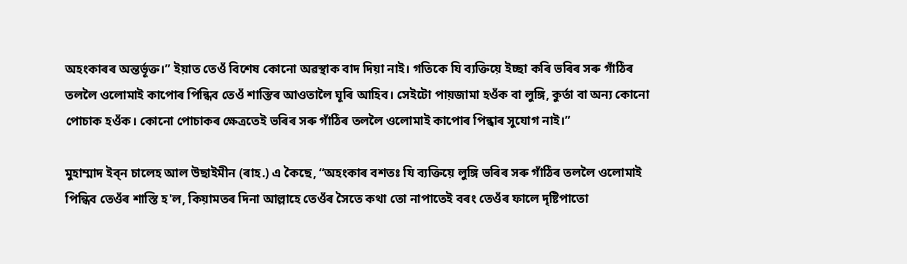অহংকাৰৰ অন্তর্ভূক্ত।” ইয়াত তেওঁ বিশেষ কোনো অৱস্থাক বাদ দিয়া নাই। গতিকে যি ব্যক্তিয়ে ইচ্ছা কৰি ভৰিৰ সৰু গাঁঠিৰ তললৈ ওলোমাই কাপোৰ পিন্ধিব তেওঁ শাস্তিৰ আওতালৈ ঘূৰি আহিব। সেইটো পায়জামা হওঁক বা লুঙ্গি, কুর্তা বা অন্য কোনো পোচাক হওঁক। কোনো পোচাকৰ ক্ষেত্রতেই ভৰিৰ সৰু গাঁঠিৰ তললৈ ওলোমাই কাপোৰ পিন্ধাৰ সুযোগ নাই।”

মুহাম্মাদ ইব্‌ন চালেহ আল উছাইমীন (ৰাহ.) এ কৈছে, “অহংকাৰ বশতঃ যি ব্যক্তিয়ে লুঙ্গি ভৰিৰ সৰু গাঁঠিৰ তললৈ ওলোমাই পিন্ধিব তেওঁৰ শাস্তি হ'ল, কিয়ামতৰ দিনা আল্লাহে তেওঁৰ সৈতে কথা তো নাপাতেই বৰং তেওঁৰ ফালে দৃষ্টিপাতো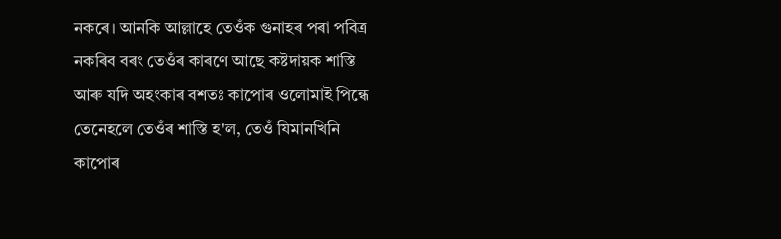নকৰে। আনকি আল্লাহে তেওঁক গুনাহৰ পৰা পবিত্র নকৰিব বৰং তেওঁৰ কাৰণে আছে কষ্টদায়ক শাস্তি আৰু যদি অহংকাৰ বশতঃ কাপোৰ ওলোমাই পিন্ধে তেনেহলে তেওঁৰ শাস্তি হ'ল, তেওঁ যিমানখিনি কাপোৰ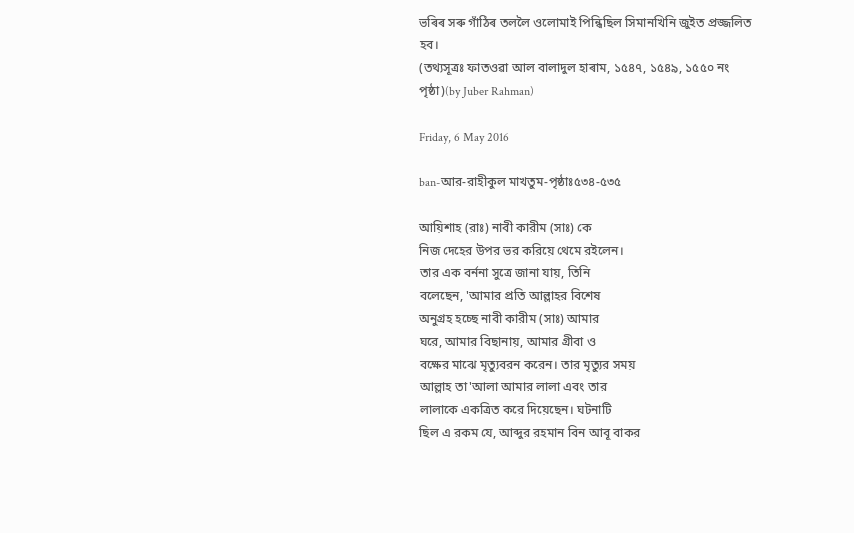ভৰিৰ সৰু গাঁঠিৰ তললৈ ওলোমাই পিন্ধিছিল সিমানখিনি জুইত প্রজ্জলিত হব।
(তথ্যসূত্রঃ ফাতওৱা আল বালাদুল হাৰাম, ১৫৪৭, ১৫৪৯, ১৫৫০ নং পৃষ্ঠা)(by Juber Rahman)

Friday, 6 May 2016

ban-আর-রাহীকুল মাখতুম-পৃষ্ঠাঃ৫৩৪-৫৩৫

আয়িশাহ (রাঃ) নাবী কারীম (সাঃ) কে
নিজ দেহের উপর ভর করিয়ে থেমে রইলেন।
তার এক বর্ননা সুত্রে জানা যায়, তিনি
বলেছেন, 'আমার প্রতি আল্লাহর বিশেষ
অনুগ্রহ হচ্ছে নাবী কারীম (সাঃ) আমার
ঘরে, আমার বিছানায়, আমার গ্রীবা ও
বক্ষের মাঝে মৃত্যুবরন করেন। তার মৃত্যুর সময়
আল্লাহ তা'আলা আমার লালা এবং তার
লালাকে একত্রিত করে দিয়েছেন। ঘটনাটি
ছিল এ রকম যে, আব্দুর রহমান বিন আবূ বাকর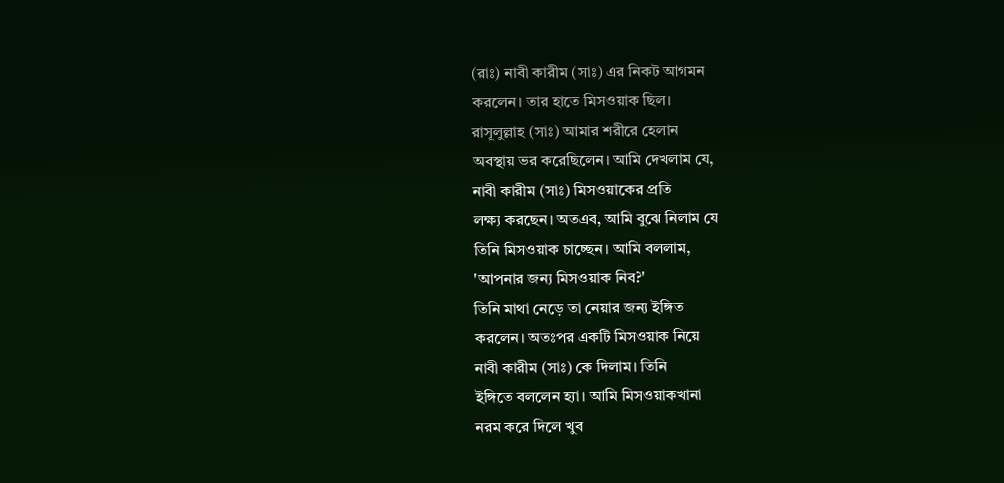(রাঃ) নাবী কারীম (সাঃ) এর নিকট আগমন
করলেন। তার হাতে মিসওয়াক ছিল।
রাসূলুল্লাহ (সাঃ) আমার শরীরে হেলান
অবস্থায় ভর করেছিলেন। আমি দেখলাম যে,
নাবী কারীম (সাঃ) মিসওয়াকের প্রতি
লক্ষ্য করছেন। অতএব, আমি বুঝে নিলাম যে
তিনি মিসওয়াক চাচ্ছেন। আমি বললাম,
'আপনার জন্য মিসওয়াক নিব?'
তিনি মাথা নেড়ে তা নেয়ার জন্য ইঙ্গিত
করলেন। অতঃপর একটি মিসওয়াক নিয়ে
নাবী কারীম (সাঃ) কে দিলাম। তিনি
ইঙ্গিতে বললেন হ্যা। আমি মিসওয়াকখানা
নরম করে দিলে খুব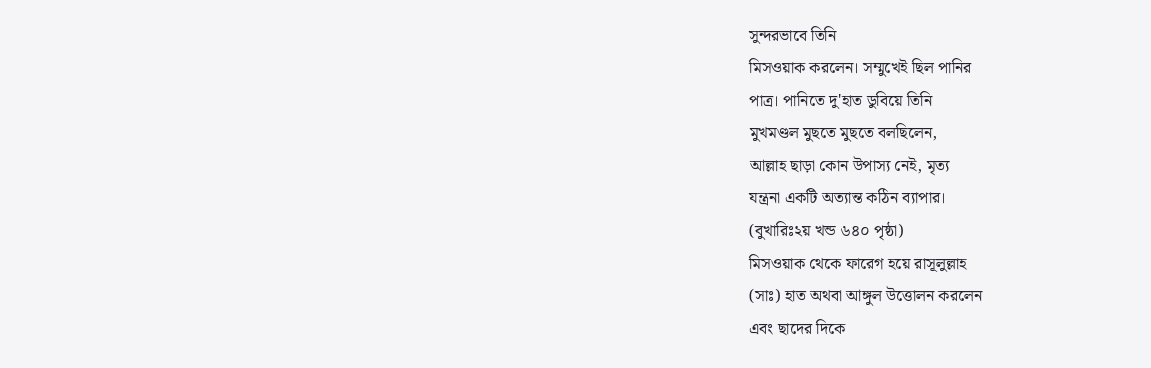সুন্দরভাবে তিনি
মিসওয়াক করলেন। সম্মুখেই ছিল পানির
পাত্র। পানিতে দু'হাত ডুবিয়ে তিনি
মুখমণ্ডল মুছতে মুছতে বলছিলেন,
আল্লাহ ছাড়া কোন উপাস্য নেই, মৃত্য
যন্ত্রনা একটি অত্যান্ত কঠিন ব্যাপার।
(বুখারিঃ২য় খন্ড ৬৪০ পৃষ্ঠা)
মিসওয়াক থেকে ফারেগ হয়ে রাসূলুল্লাহ
(সাঃ) হাত অথবা আঙ্গুল উত্তোলন করলেন
এবং ছাদের দিকে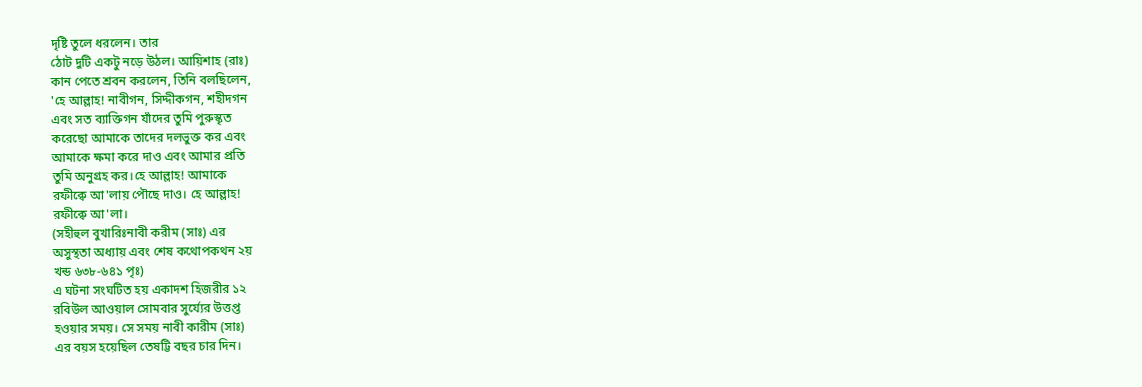দৃষ্টি তুলে ধরলেন। তার
ঠোট দুটি একটু নড়ে উঠল। আয়িশাহ (রাঃ)
কান পেতে শ্রবন করলেন, তিনি বলছিলেন,
'হে আল্লাহ! নাবীগন, সিদ্দীকগন, শহীদগন
এবং সত ব্যাক্তিগন যাঁদের তুমি পুরুস্কৃত
করেছো আমাকে তাদের দলভুক্ত কর এবং
আমাকে ক্ষমা করে দাও এবং আমার প্রতি
তুমি অনুগ্রহ কর।হে আল্লাহ! আমাকে
রফীক্বে আ'লায় পৌছে দাও। হে আল্লাহ!
রফীক্বে আ'লা।
(সহীহুল বুখারিঃনাবী করীম (সাঃ) এর
অসুস্থতা অধ্যায় এবং শেষ কথোপকথন ২য়
খন্ড ৬৩৮-৬৪১ পৃঃ)
এ ঘটনা সংঘটিত হয় একাদশ হিজরীর ১২
রবিউল আওয়াল সোমবার সুর্য্যের উত্তপ্ত
হওয়ার সময়। সে সময় নাবী কারীম (সাঃ)
এর বয়স হয়েছিল তেষট্টি বছর চার দিন।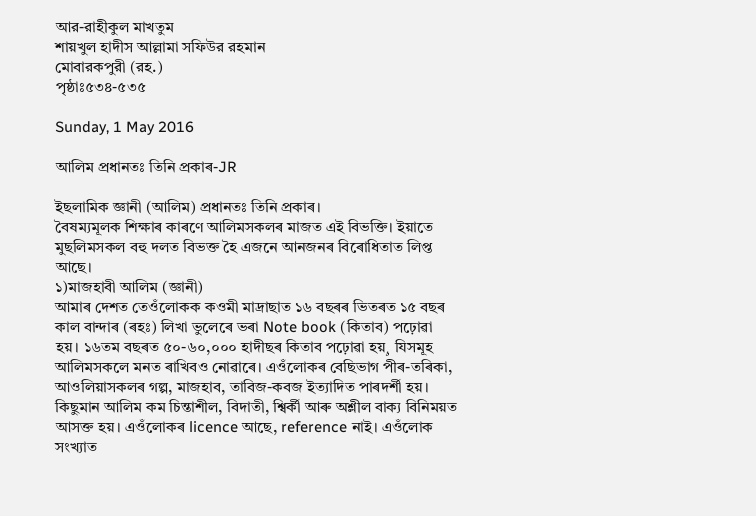আর-রাহীকুল মাখতুম
শায়খুল হাদীস আল্লামা সফিউর রহমান
মোবারকপুরী (রহ.)
পৃষ্ঠাঃ৫৩৪-৫৩৫

Sunday, 1 May 2016

আলিম প্রধানতঃ তিনি প্রকাৰ-JR

ইছলামিক জ্ঞানী (আলিম) প্রধানতঃ তিনি প্রকাৰ।
বৈষম্যমূলক শিক্ষাৰ কাৰণে আলিমসকলৰ মাজত এই বিভক্তি। ইয়াতে মুছলিমসকল বহু দলত বিভক্ত হৈ এজনে আনজনৰ বিৰোধিতাত লিপ্ত আছে।
১)মাজহাবী আলিম (জ্ঞানী)
আমাৰ দেশত তেওঁলোকক কওমী মাদ্রাছাত ১৬ বছৰৰ ভিতৰত ১৫ বছৰ কাল বান্দাৰ (ৰহঃ) লিখা ভুলেৰে ভৰা Note book (কিতাব) পঢ়োৱা হয়। ১৬তম বছৰত ৫০-৬০,০০০ হাদীছৰ কিতাব পঢ়োৱা হয়¸ যিসমূহ আলিমসকলে মনত ৰাখিবও নোৱাৰে। এওঁলোকৰ বেছিভাগ পীৰ-তৰিকা, আওলিয়াসকলৰ গল্প, মাজহাব, তাবিজ-কবজ ইত্যাদিত পাৰদর্শী হয়। কিছুমান আলিম কম চিন্তাশীল, বিদাতী, শ্বির্কী আৰু অশ্লীল বাক্য বিনিময়ত আসক্ত হয়। এওঁলোকৰ licence আছে, reference নাই। এওঁলোক সংখ্যাত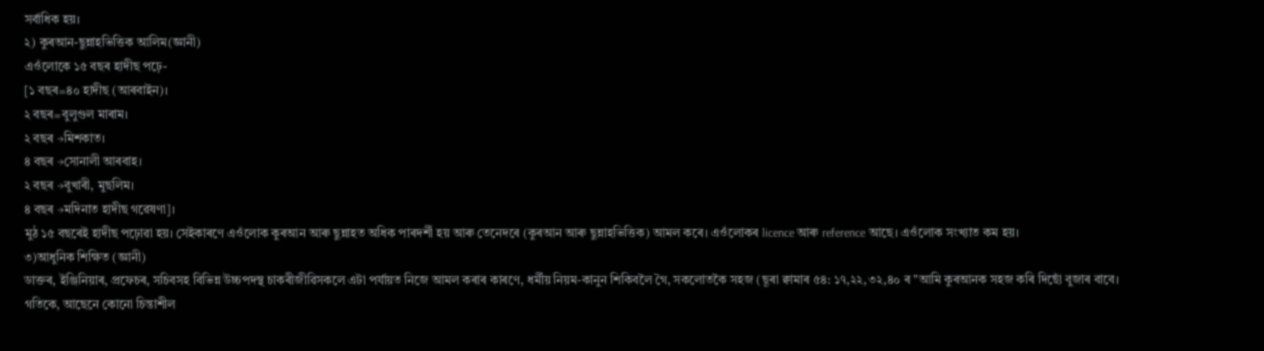সর্বাধিক হয়।
২) কুৰআন-ছুন্নাহভিত্তিক আলিম(জ্ঞানী)
এওঁলোকে ১৫ বছৰ হাদীছ পঢ়ে-
[১ বছৰ=৪০ হাদীছ (আৰবাইন)।
২ বছৰ=বুলুগুল মাৰাম।
২ বছৰ →মিশকাত।
৪ বছৰ →সোনালী আৰবাহ।
২ বছৰ →বুখাৰী, মুছলিম।
৪ বছৰ →মদিনাত হাদীছ গৱেষণা]।
মুঠ ১৫ বছৰেই হাদীছ পঢ়োৱা হয়। সেইকাৰণে এওঁলোক কুৰআন আৰু ছুন্নাহত অধিক পাৰদর্শী হয় আৰু তেনেদৰে (কুৰআন আৰু ছুন্নাহভিত্তিক) আমল কৰে। এওঁলোকৰ licence আৰু reference আছে। এওঁলোক সংখ্যাত কম হয়।
৩)আধুনিক শিক্ষিত (জ্ঞানী)
ডাক্তৰ, ইঞ্জিনিয়াৰ, প্রফেচৰ, সচিবসহ বিভিন্ন উচ্চপদস্থ চাকৰীজীৱিসকলে এটা পর্যায়ত নিজে আমল কৰাৰ কাৰণে, ধর্মীয় নিয়ম-কানুন শিকিবলৈ গৈ, সকলোতকৈ সহজ (ছূৰা ক্বামাৰ ৫৪: ১৭,২২,৩২,৪০ ৰ "আমি কুৰআনক সহজ কৰি দিছোঁ বুজাৰ বাবে। গতিকে, আছেনে কোনো চিন্তাশীল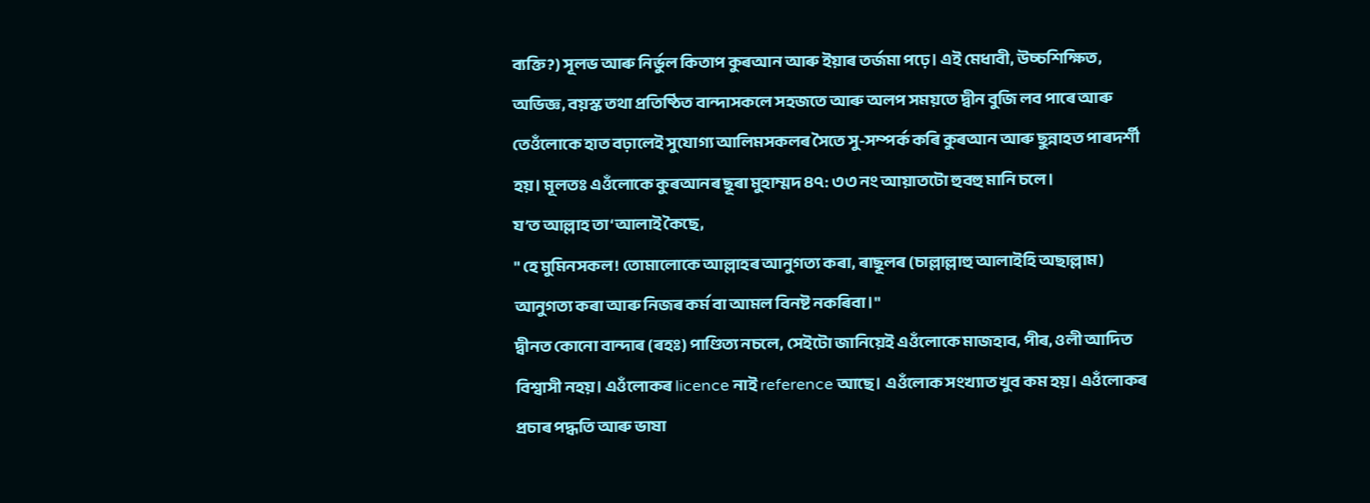ব্যক্তি?) সূলভ আৰু নির্ভুল কিতাপ কুৰআন আৰু ইয়াৰ তর্জমা পঢ়ে। এই মেধাবী, উচ্চশিক্ষিত, অভিজ্ঞ, বয়স্ক তথা প্রতিষ্ঠিত বান্দাসকলে সহজতে আৰু অলপ সময়তে দ্বীন বুজি লব পাৰে আৰু তেওঁলোকে হাত বঢ়ালেই সুযোগ্য আলিমসকলৰ সৈতে সু-সম্পৰ্ক কৰি কুৰআন আৰু ছুন্নাহত পাৰদর্শী হয়। মূলতঃ এওঁলোকে কুৰআনৰ ছূৰা মুহাম্মদ ৪৭: ৩৩ নং আয়াতটো হুবহু মানি চলে।
য’ত আল্লাহ তা‘আলাই কৈছে,
" হে মুমিনসকল! তোমালোকে আল্লাহৰ আনুগত্য কৰা, ৰাছূলৰ (চাল্লাল্লাহু আলাইহি অছাল্লাম) আনুগত্য কৰা আৰু নিজৰ কর্ম বা আমল বিনষ্ট নকৰিবা।"
দ্বীনত কোনো বান্দাৰ (ৰহঃ) পাণ্ডিত্য নচলে, সেইটো জানিয়েই এওঁলোকে মাজহাব, পীৰ, ওলী আদিত বিশ্বাসী নহয়। এওঁলোকৰ licence নাই reference আছে। এওঁলোক সংখ্যাত খুব কম হয়। এওঁলোকৰ প্রচাৰ পদ্ধতি আৰু ভাষা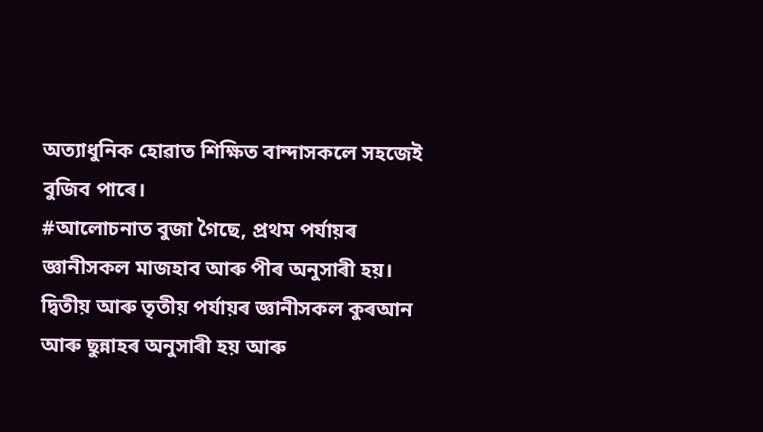অত্যাধুনিক হোৱাত শিক্ষিত বান্দাসকলে সহজেই বুজিব পাৰে।
#আলোচনাত বুজা গৈছে, প্রথম পর্যায়ৰ জ্ঞানীসকল মাজহাব আৰু পীৰ অনুসাৰী হয়।
দ্বিতীয় আৰু তৃতীয় পর্যায়ৰ জ্ঞানীসকল কুৰআন আৰু ছুন্নাহৰ অনুসাৰী হয় আৰু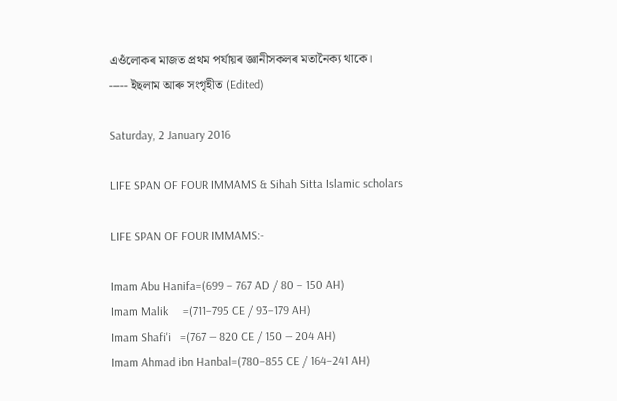এওঁলোকৰ মাজত প্ৰথম পৰ্যায়ৰ জ্ঞানীসকলৰ মতানৈক্য থাকে।
----- ইছলাম আৰু সংগৃহীত (Edited)

Saturday, 2 January 2016

LIFE SPAN OF FOUR IMMAMS & Sihah Sitta Islamic scholars

LIFE SPAN OF FOUR IMMAMS:-

Imam Abu Hanifa=(699 – 767 AD / 80 – 150 AH)
Imam Malik     =(711–795 CE / 93–179 AH)
Imam Shafi'i   =(767 — 820 CE / 150 — 204 AH)
Imam Ahmad ibn Hanbal=(780–855 CE / 164–241 AH)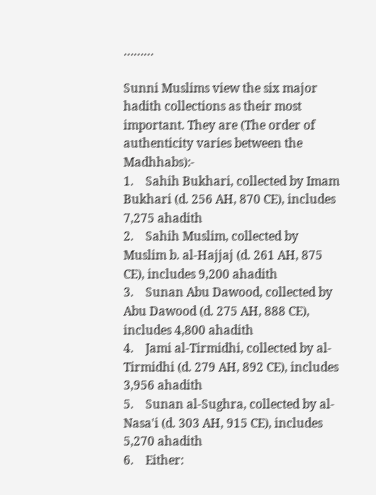………

Sunni Muslims view the six major hadith collections as their most important. They are (The order of authenticity varies between the Madhhabs):-
1.    Sahih Bukhari, collected by Imam Bukhari (d. 256 AH, 870 CE), includes 7,275 ahadith
2.    Sahih Muslim, collected by Muslim b. al-Hajjaj (d. 261 AH, 875 CE), includes 9,200 ahadith
3.    Sunan Abu Dawood, collected by Abu Dawood (d. 275 AH, 888 CE), includes 4,800 ahadith
4.    Jami al-Tirmidhi, collected by al-Tirmidhi (d. 279 AH, 892 CE), includes 3,956 ahadith
5.    Sunan al-Sughra, collected by al-Nasa'i (d. 303 AH, 915 CE), includes 5,270 ahadith
6.    Either: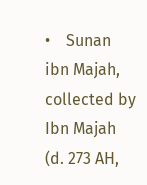•    Sunan ibn Majah, collected by Ibn Majah (d. 273 AH,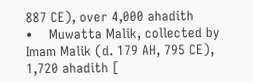887 CE), over 4,000 ahadith
•    Muwatta Malik, collected by Imam Malik (d. 179 AH, 795 CE), 1,720 ahadith [